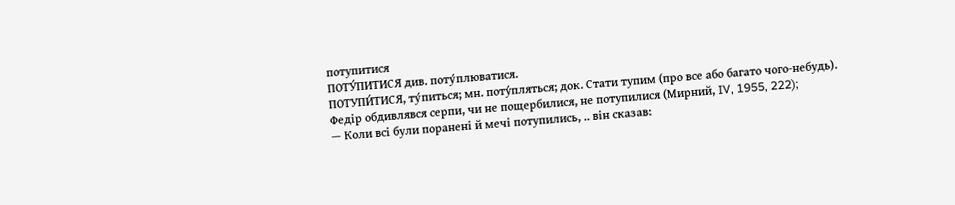потупитися
ПОТУ́ПИТИСЯ див. поту́плюватися.
ПОТУПИ́ТИСЯ, ту́питься; мн. поту́пляться; док. Стати тупим (про все або багато чого-небудь).
Федір обдивлявся серпи, чи не пощербилися, не потупилися (Мирний, IV, 1955, 222);
— Коли всі були поранені й мечі потупились, .. він сказав: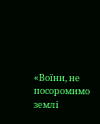«Воїни, не посоромимо землі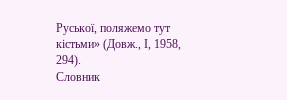Руської, поляжемо тут кістьми» (Довж., І, 1958, 294).
Словник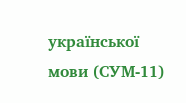української мови (СУМ-11)